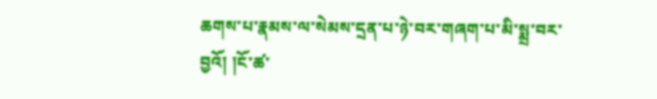ཆགས་པ་རྣམས་ལ་སེམས་དྲན་པ་ཉེ་བར་གཞག་པ་མི་སྨྲ་བར་བྱའོ། །ངོ་ཚ་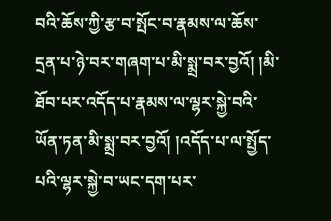བའི་ཆོས་ཀྱི་རྩ་བ་སྤོང་བ་རྣམས་ལ་ཆོས་དྲན་པ་ཉེ་བར་གཞག་པ་མི་སྨྲ་བར་བྱའོ། །མི་ཐོབ་པར་འདོད་པ་རྣམས་ལ་ལྷར་སྐྱེ་བའི་ཡོན་ཏན་མི་སྨྲ་བར་བྱའོ། །འདོད་པ་ལ་སྤྱོད་པའི་ལྷར་སྐྱེ་བ་ཡང་དག་པར་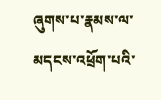ཞུགས་པ་རྣམས་ལ་མདངས་འཕྲོག་པའི་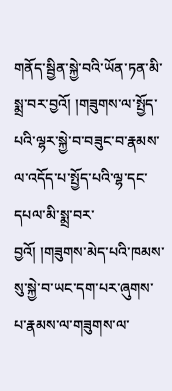གནོད་སྦྱིན་སྐྱེ་བའི་ཡོན་ཏན་མི་སྨྲ་བར་བྱའོ། །གཟུགས་ལ་སྤྱོད་པའི་ལྷར་སྐྱེ་བ་བཟུང་བ་རྣམས་ལ་འདོད་པ་སྤྱོད་པའི་ལྷ་དང་དཔལ་མི་སྨྲ་བར་བྱའོ། །གཟུགས་མེད་པའི་ཁམས་སུ་སྐྱེ་བ་ཡང་དག་པར་ཞུགས་པ་རྣམས་ལ་གཟུགས་ལ་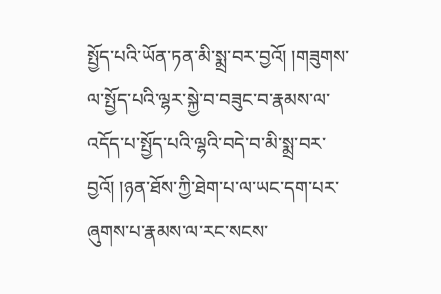སྤྱོད་པའི་ཡོན་ཏན་མི་སྨྲ་བར་བྱའོ། །གཟུགས་ལ་སྤྱོད་པའི་ལྷར་སྐྱེ་བ་བཟུང་བ་རྣམས་ལ་འདོད་པ་སྤྱོད་པའི་ལྷའི་བདེ་བ་མི་སྨྲ་བར་བྱའོ། །ཉན་ཐོས་ཀྱི་ཐེག་པ་ལ་ཡང་དག་པར་ཞུགས་པ་རྣམས་ལ་རང་སངས་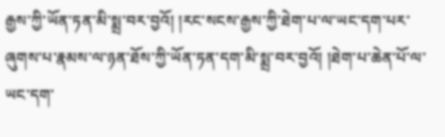རྒྱས་ཀྱི་ཡོན་ཏན་མི་སྨྲ་བར་བྱའོ། །རང་སངས་རྒྱས་ཀྱི་ཐེག་པ་ལ་ཡང་དག་པར་ཞུགས་པ་རྣམས་ལ་ཉན་ཐོས་ཀྱི་ཡོན་ཏན་དག་མི་སྨྲ་བར་བྱའོ། །ཐེག་པ་ཆེན་པོ་ལ་ཡང་དག་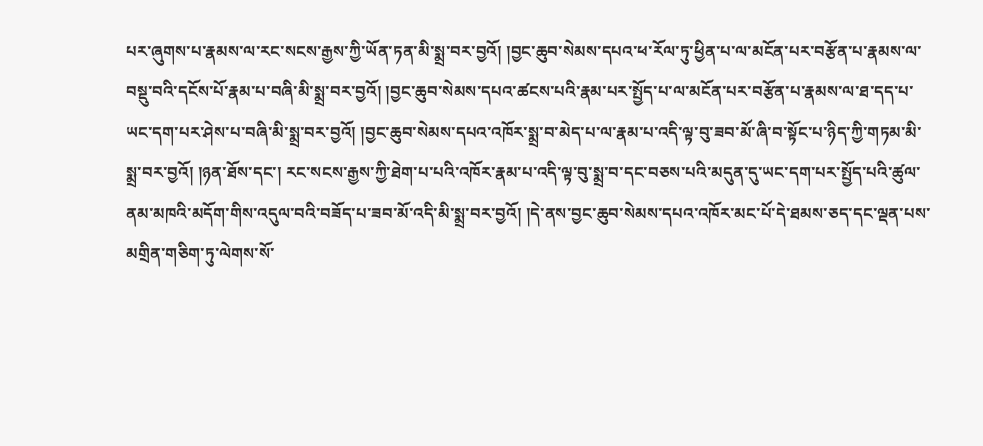པར་ཞུགས་པ་རྣམས་ལ་རང་སངས་རྒྱས་ཀྱི་ཡོན་ཏན་མི་སྨྲ་བར་བྱའོ། །བྱང་ཆུབ་སེམས་དཔའ་ཕ་རོལ་ཏུ་ཕྱིན་པ་ལ་མངོན་པར་བརྩོན་པ་རྣམས་ལ་བསྡུ་བའི་དངོས་པོ་རྣམ་པ་བཞི་མི་སྨྲ་བར་བྱའོ། །བྱང་ཆུབ་སེམས་དཔའ་ཚངས་པའི་རྣམ་པར་སྤྱོད་པ་ལ་མངོན་པར་བརྩོན་པ་རྣམས་ལ་ཐ་དད་པ་ཡང་དག་པར་ཤེས་པ་བཞི་མི་སྨྲ་བར་བྱའོ། །བྱང་ཆུབ་སེམས་དཔའ་འཁོར་སྨྲ་བ་མེད་པ་ལ་རྣམ་པ་འདི་ལྟ་བུ་ཟབ་མོ་ཞི་བ་སྟོང་པ་ཉིད་ཀྱི་གཏམ་མི་སྨྲ་བར་བྱའོ། །ཉན་ཐོས་དང་། རང་སངས་རྒྱས་ཀྱི་ཐེག་པ་པའི་འཁོར་རྣམ་པ་འདི་ལྟ་བུ་སྨྲ་བ་དང་བཅས་པའི་མདུན་དུ་ཡང་དག་པར་སྤྱོད་པའི་ཚུལ་ནམ་མཁའི་མདོག་གིས་འདུལ་བའི་བཟོད་པ་ཟབ་མོ་འདི་མི་སྨྲ་བར་བྱའོ། །དེ་ནས་བྱང་ཆུབ་སེམས་དཔའ་འཁོར་མང་པོ་དེ་ཐམས་ཅད་དང་ལྡན་པས་མགྲིན་གཅིག་ཏུ་ལེགས་སོ་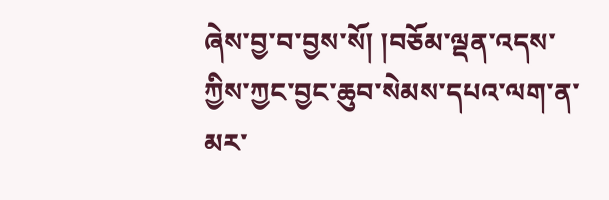ཞེས་བྱ་བ་བྱས་སོ། །བཅོམ་ལྡན་འདས་ཀྱིས་ཀྱང་བྱང་ཆུབ་སེམས་དཔའ་ལག་ན་མར་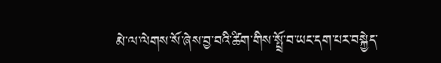མེ་ལ་ལེགས་སོ་ཞེས་བྱ་བའི་ཚིག་གིས་སྤྲོ་བ་ཡང་དག་པར་བསྐྱེད་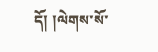དོ། །ལེགས་སོ་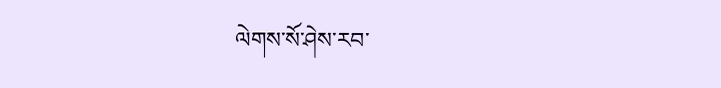ལེགས་སོ་ཤེས་རབ་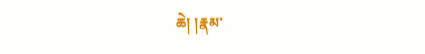ཆེ། །རྣམ་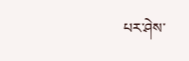པར་ཤེས་